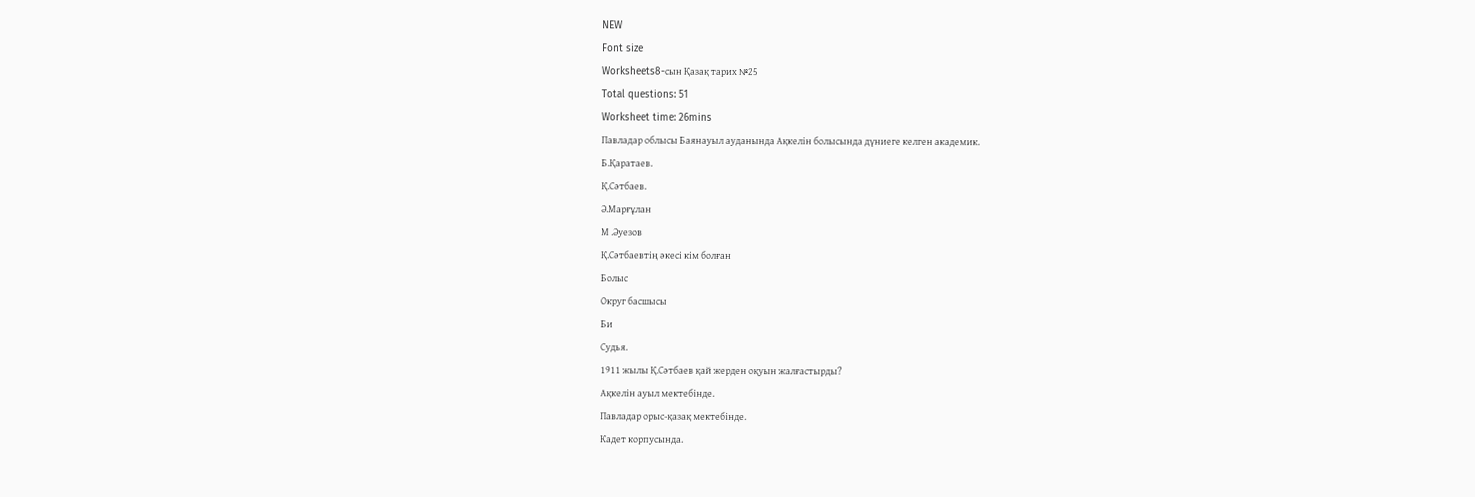NEW
Font size
Worksheets8-сын Қазақ тарих №25
Total questions: 51
Worksheet time: 26mins
Павладар облысы Баянауыл ауданында Ақкелін болысында дүниеге келген академик.
Б.Қаратаев.
Қ.Сәтбаев.
Ә.Марғұлан
М .Әуезов
Қ.Сәтбаевтің әкесі кім болған
Болыс
Округ басшысы
Би
Судья.
1911 жылы Қ.Сәтбаев қай жерден оқуын жалғастырды?
Ақкелін ауыл мектебінде.
Павладар орыс-қазақ мектебінде.
Кадет корпусында.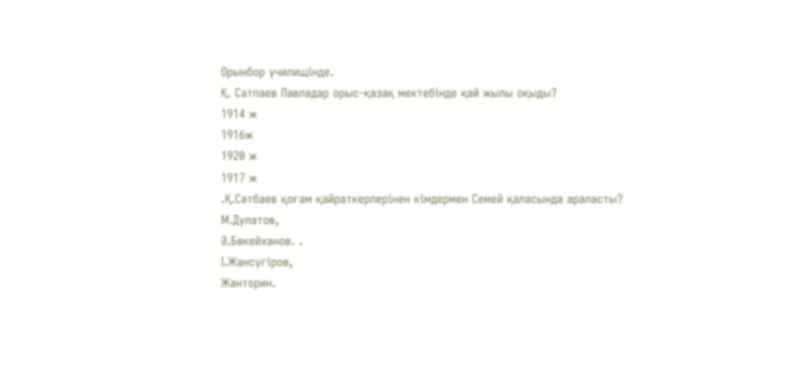Орынбор училищінде.
Қ. Сатпаев Павладар орыс-қазақ мектебінде қай жылы оқыды?
1914 ж
1916ж
1920 ж
1917 ж
.Қ.Сәтбаев қоғам қайраткерлерінен кімдермен Семей қаласында араласты?
М.Дулатов,
Ә.Бөкейханов. .
І.Жансүгіров,
Жанторин.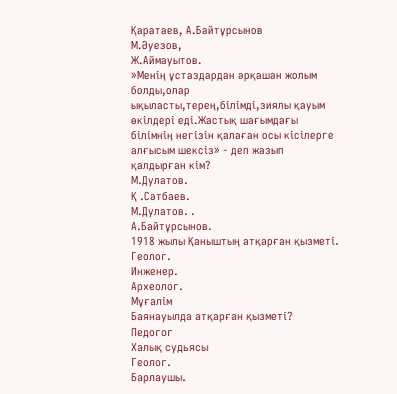Қаратаев, А.Байтұрсынов
М.Әуезов,
Ж.Аймауытов.
»Менің ұстаздардан әрқашан жолым болды,олар ықыласты,терең,білімді,зиялы қауым өкілдері еді.Жастық шағымдағы білімнің негізін қалаған осы кісілерге алғысым шексіз» - деп жазып қалдырған кім?
М.Дулатов.
Қ .Сәтбаев.
М.Дулатов. .
А.Байтұрсынов.
1918 жылы Қаныштың атқарған қызметі.
Геолог.
Инженер.
Археолог.
Мұғалім
Баянауылда атқарған қызметі?
Педогог
Халық судьясы
Геолог.
Барлаушы.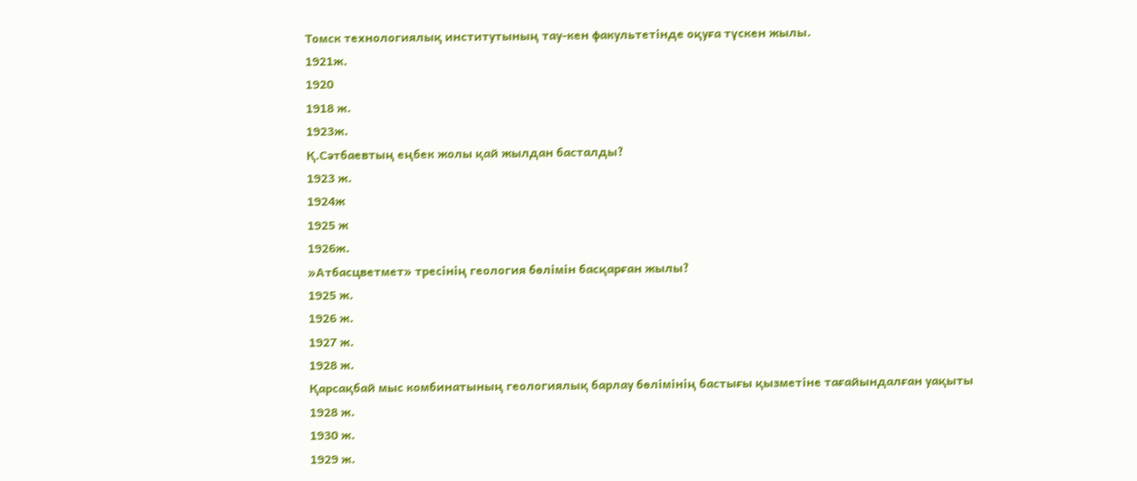Томск технологиялық институтының тау-кен факультетінде оқуға түскен жылы.
1921ж.
1920
1918 ж.
1923ж.
Қ.Сәтбаевтың еңбек жолы қай жылдан басталды?
1923 ж.
1924ж
1925 ж
1926ж.
»Атбасцветмет» тресінің геология бөлімін басқарған жылы?
1925 ж.
1926 ж.
1927 ж.
1928 ж.
Қарсақбай мыс комбинатының геологиялық барлау бөлімінің бастығы қызметіне тағайындалған уақыты
1928 ж.
1930 ж.
1929 ж.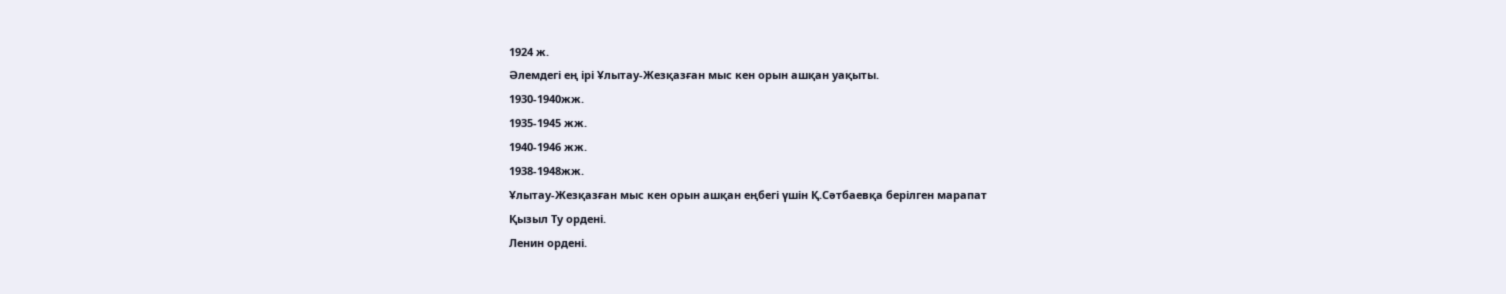1924 ж.
Әлемдегі ең ірі Ұлытау-Жезқазған мыс кен орын ашқан уақыты.
1930-1940жж.
1935-1945 жж.
1940-1946 жж.
1938-1948жж.
Ұлытау-Жезқазған мыс кен орын ашқан еңбегі үшін Қ.Сәтбаевқа берілген марапат
Қызыл Ту ордені.
Ленин ордені.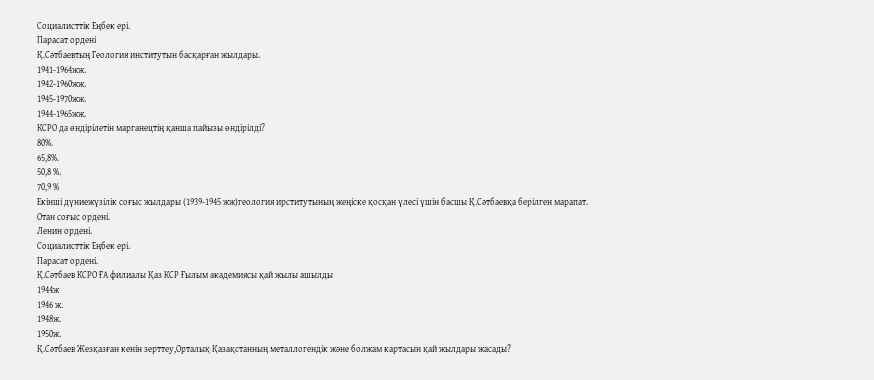Социалисттік Еңбек ері.
Парасат ордені
Қ.Сәтбаевтың Геология институтын басқарған жылдары.
1941-1964жж.
1942-1960жж.
1945-1970жж.
1944-1965жж.
КСРО да өндірілетін марганецтің қанша пайызы өндірілді?
80%.
65,8%.
50,8 %.
70,9 %
Екінші дүниежүзілік соғыс жылдары (1939-1945 жж)геология ирститутының жеңіске қосқан үлесі үшін басшы Қ.Сәтбаевқа берілген марапат.
Отан соғыс ордені.
Ленин ордені.
Социалисттік Еңбек ері.
Парасат ордені.
Қ.Сәтбаев КСРО ҒА филиалы Қаз КСР Ғылым академиясы қай жылы ашылды
1944ж
1946 ж.
1948ж.
1950ж.
Қ.Сәтбаев Жезқазған кенін зерттеу,Орталық Қазақстанның металлогендік және болжам картасын қай жылдары жасады?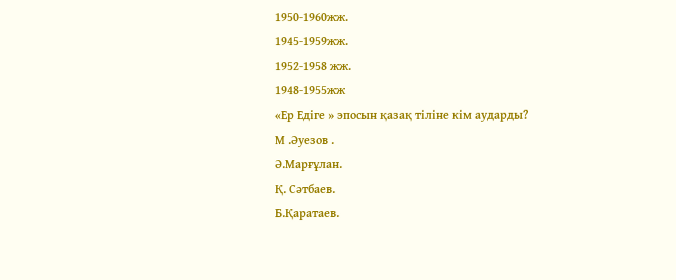1950-1960жж.
1945-1959жж.
1952-1958 жж.
1948-1955жж
«Ер Едіге » эпосын қазақ тіліне кім аударды?
М .Әуезов .
Ә.Марғұлан.
Қ. Сәтбаев.
Б.Қаратаев.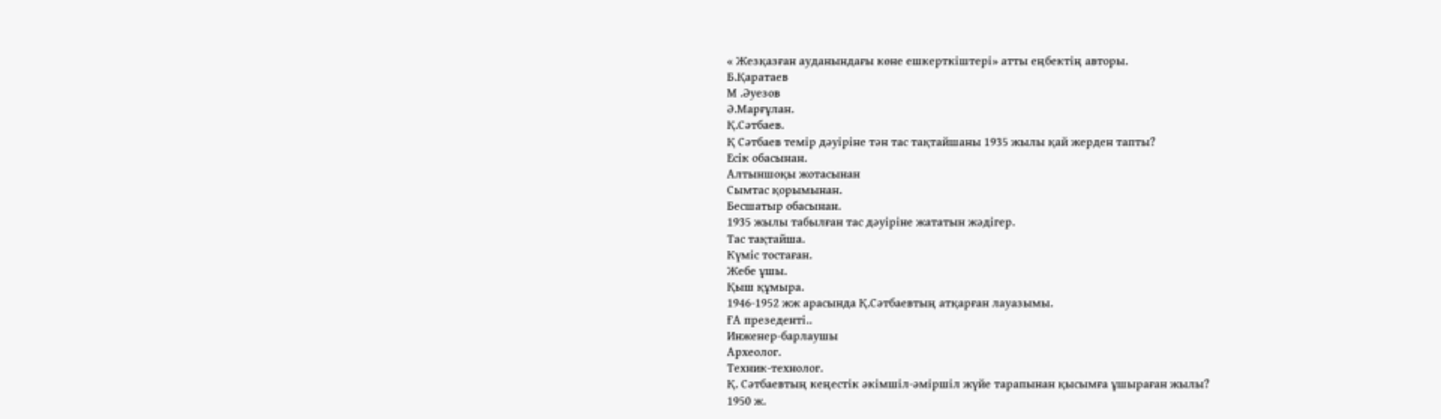« Жезқазған ауданындағы көне ешкерткіштері» атты еңбектің авторы.
Б.Қаратаев
М .Әуезов
Ә.Марғұлан.
Қ.Сәтбаев.
Қ Сәтбаев темір дәуіріне тән тас тақтайшаны 1935 жылы қай жерден тапты?
Есік обасынан.
Алтыншоқы жотасынан
Сымтас қорымынан.
Бесшатыр обасынан.
1935 жылы табылған тас дәуіріне жататын жәдігер.
Тас тақтайша.
Күміс тостаған.
Жебе ұшы.
Қыш құмыра.
1946-1952 жж арасында Қ.Сәтбаевтың атқарған лауазымы.
ҒА презеденті..
Инженер-барлаушы
Археолог.
Техник-технолог.
Қ. Сәтбаевтың кеңестік әкімшіл-әміршіл жүйе тарапынан қысымға ұшыраған жылы?
1950 ж.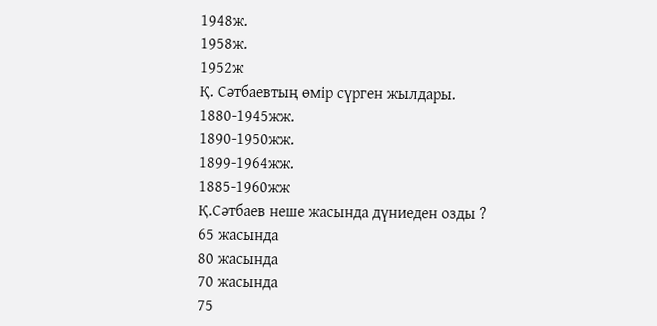1948ж.
1958ж.
1952ж
Қ. Сәтбаевтың өмір сүрген жылдары.
1880-1945жж.
1890-1950жж.
1899-1964жж.
1885-1960жж
Қ.Сәтбаев неше жасында дүниеден озды ?
65 жасында
80 жасында
70 жасында
75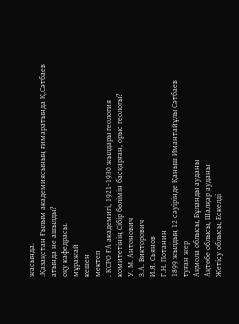жасында.
.Қазақстан Ғылым академиясының ғимаратында Қ.Сәтбаев атында не ашылды?
оқу кафедрасы.
мұражай
кешен
мектеп
. КСРО ҒА академигі, 1921-1930 жылдары геология комитетінің Сібір бөлімін басқарған, орыс геологы?
У. М. Антонович
З.А. Викторович
И.Я. Сьянов
Г.Н. Потанин
1899 жылдың 12 сәуірінде Қаныш Имантайұлы Сәтбаев туған жер
Ақмола облысы, Бұланды ауданы
Ақтөбе облысы, Шалқар ауданы
Жетісу облысы, Ескелді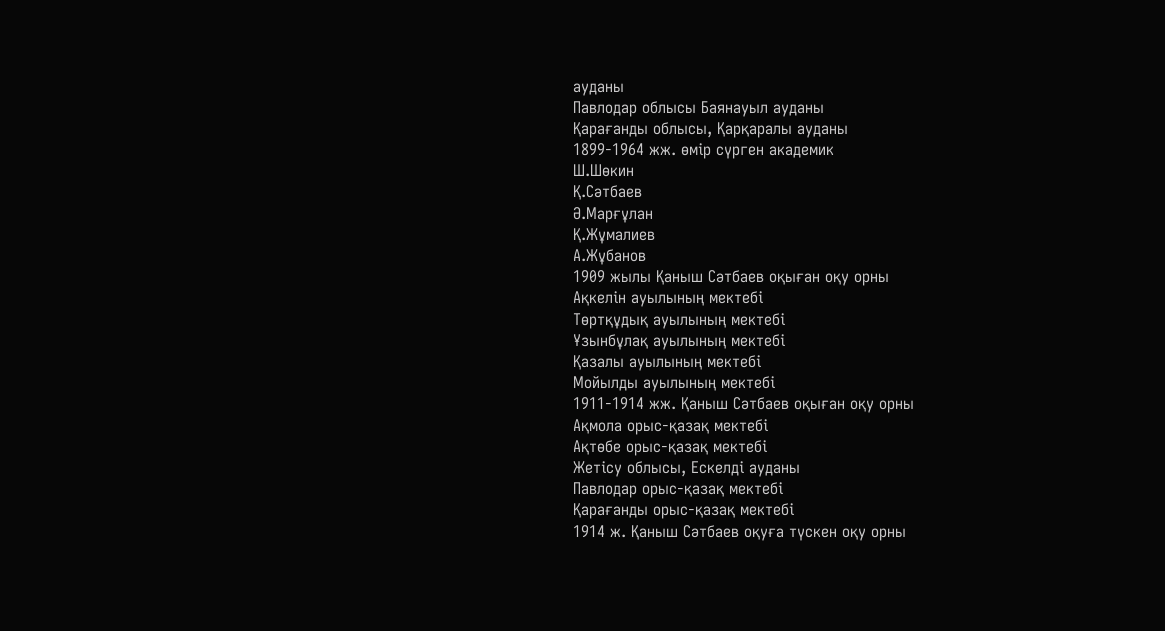ауданы
Павлодар облысы Баянауыл ауданы
Қарағанды облысы, Қарқаралы ауданы
1899-1964 жж. өмір сүрген академик
Ш.Шөкин
Қ.Сәтбаев
Ә.Марғұлан
Қ.Жұмалиев
А.Жұбанов
1909 жылы Қаныш Сәтбаев оқыған оқу орны
Ақкелін ауылының мектебі
Төртқұдық ауылының мектебі
Ұзынбұлақ ауылының мектебі
Қазалы ауылының мектебі
Мойылды ауылының мектебі
1911-1914 жж. Қаныш Сәтбаев оқыған оқу орны
Ақмола орыс-қазақ мектебі
Ақтөбе орыс-қазақ мектебі
Жетісу облысы, Ескелді ауданы
Павлодар орыс-қазақ мектебі
Қарағанды орыс-қазақ мектебі
1914 ж. Қаныш Сәтбаев оқуға түскен оқу орны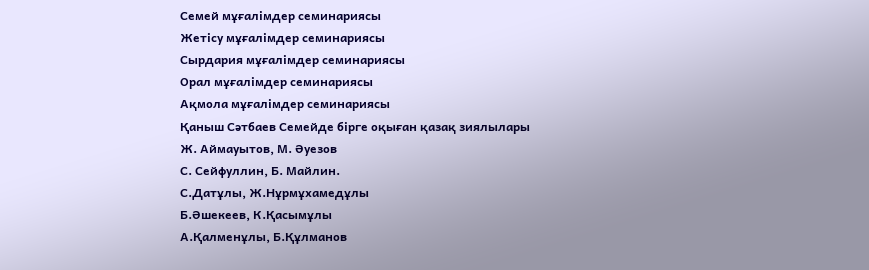Семей мұғалімдер семинариясы
Жетісу мұғалімдер семинариясы
Сырдария мұғалімдер семинариясы
Орал мұғалімдер семинариясы
Ақмола мұғалімдер семинариясы
Қаныш Сәтбаев Семейде бірге оқыған қазақ зиялылары
Ж. Аймауытов, М. Әуезов
С. Сейфуллин, Б. Майлин.
С.Датұлы, Ж.Нұрмұхамедұлы
Б.Әшекеев, К.Қасымұлы
А.Қалменұлы, Б.Құлманов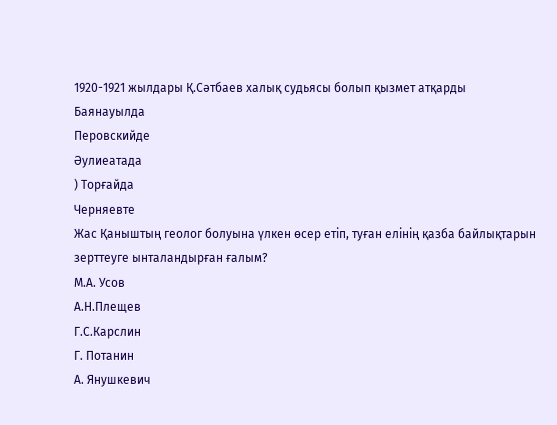1920-1921 жылдары Қ.Сәтбаев халық судьясы болып қызмет атқарды
Баянауылда
Перовскийде
Әулиеатада
) Торғайда
Черняевте
Жас Қаныштың геолог болуына үлкен өсер етіп, туған елінің қазба байлықтарын зерттеуге ынталандырған ғалым?
М.А. Усов
А.Н.Плещев
Г.С.Карслин
Г. Потанин
А. Янушкевич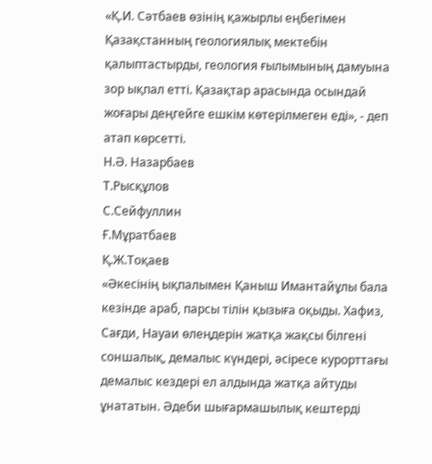«Қ.И. Сәтбаев өзінің қажырлы еңбегімен Қазақстанның геологиялық мектебін қалыптастырды, геология ғылымының дамуына зор ықпал етті. Қазақтар арасында осындай жоғары деңгейге ешкім көтерілмеген еді», - деп атап көрсетті.
Н.Ә. Назарбаев
Т.Рысқұлов
С.Сейфуллин
Ғ.Мұратбаев
Қ.Ж.Тоқаев
«Әкесінің ықпалымен Қаныш Имантайұлы бала кезінде араб, парсы тілін қызыға оқыды. Хафиз, Сағди, Науаи өлеңдерін жатқа жақсы білгені соншалық, демалыс күндері, әсіресе курорттағы демалыс кездері ел алдында жатқа айтуды ұнататын. Әдеби шығармашылық кештерді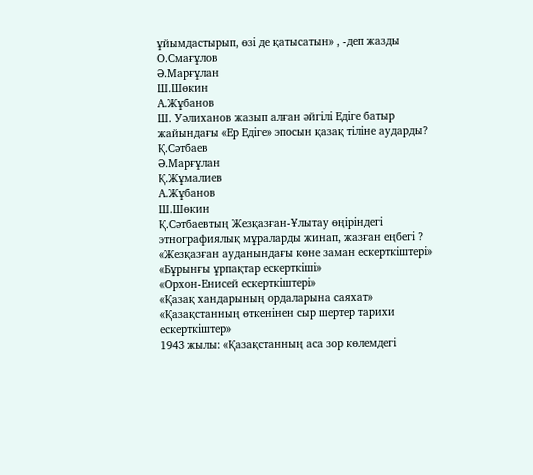ұйымдастырып, өзі де қатысатын» , -деп жазды
О.Смағұлов
Ә.Марғұлан
Ш.Шөкин
А.Жұбанов
Ш. Уәлиханов жазып алған әйгілі Едіге батыр жайындағы «Ер Едіге» эпосын қазақ тіліне аударды?
Қ.Сәтбаев
Ә.Марғұлан
Қ.Жұмалиев
А.Жұбанов
Ш.Шөкин
Қ.Сәтбаевтың Жезқазған-Ұлытау өңіріндегі этнографиялық мұраларды жинап, жазған еңбегі ?
«Жезқазған ауданындағы көне заман ескерткіштері»
«Бұрынғы ұрпақтар ескерткіші»
«Орхон-Енисей ескерткіштері»
«Қазақ хандарының ордаларына саяхат»
«Қазақстанның өткенінен сыр шертер тарихи ескерткіштер»
1943 жылы: «Қазақстанның аса зор көлемдегі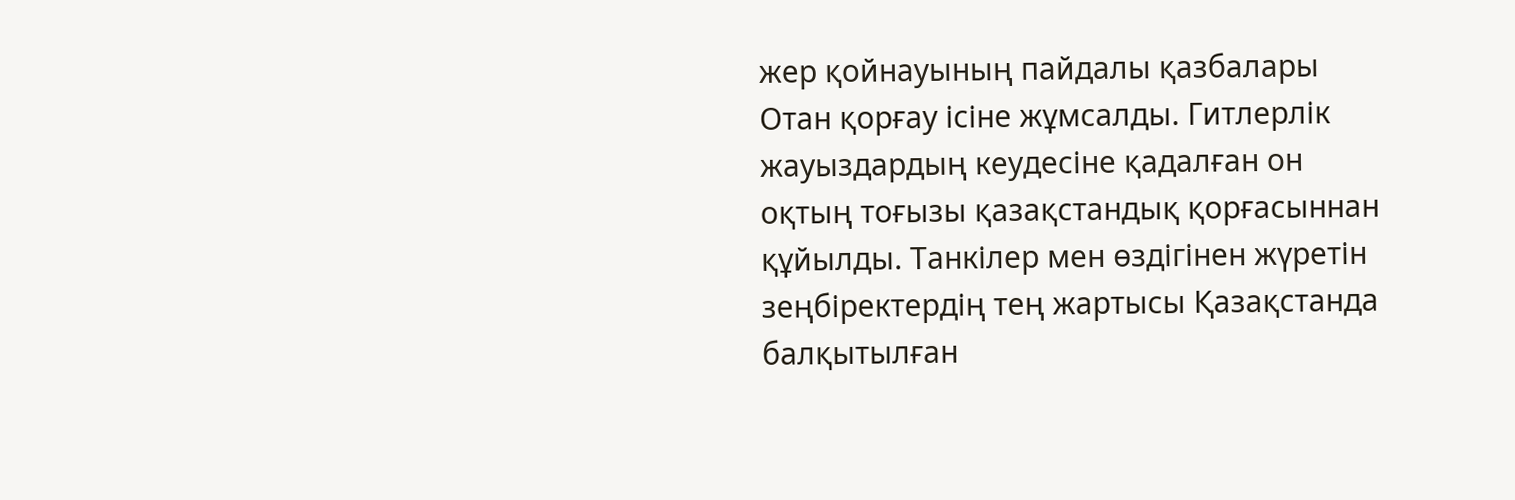жер қойнауының пайдалы қазбалары Отан қорғау ісіне жұмсалды. Гитлерлік жауыздардың кеудесіне қадалған он оқтың тоғызы қазақстандық қорғасыннан құйылды. Танкілер мен өздігінен жүретін зеңбіректердің тең жартысы Қазақстанда балқытылған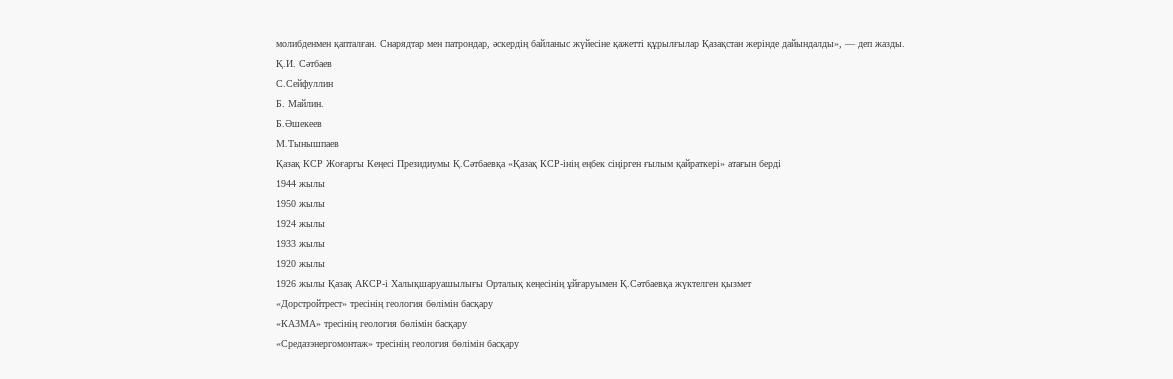молибденмен қапталған. Снарядтар мен патрондар, әскердің байланыс жүйесіне қажетті құрылғылар Қазақстан жерінде дайындалды», — деп жазды.
Қ.И. Сәтбаев
С.Сейфуллин
Б. Майлин.
Б.Әшекеев
М.Тынышпаев
Қазақ КСР Жоғаргы Кеңесі Президиумы Қ.Сәтбаевқа «Қазақ КСР-інің еңбек сіңірген ғылым қайраткері» атағын берді
1944 жылы
1950 жылы
1924 жылы
1933 жылы
1920 жылы
1926 жылы Қазақ АКСР-і Халықшаруашылығы Орталық кеңесінің ұйғаруымен Қ.Сәтбаевқа жүктелген қызмет
«Дорстройтрест» тресінің геология бөлімін басқару
«КАЗМА» тресінің геология бөлімін басқару
«Средазэнергомонтаж» тресінің геология бөлімін басқару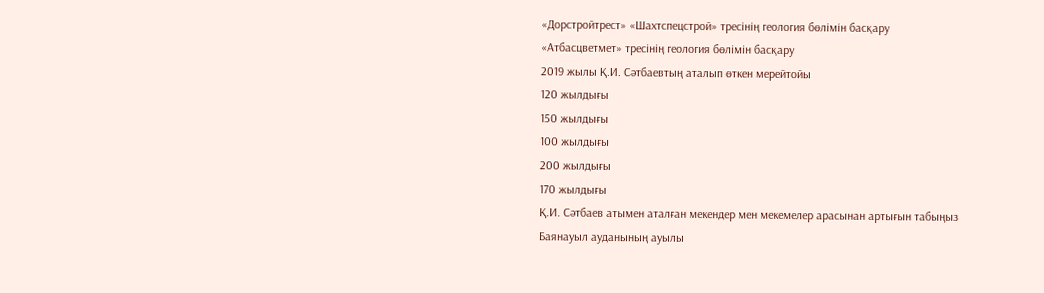«Дорстройтрест» «Шахтспецстрой» тресінің геология бөлімін басқару
«Атбасцветмет» тресінің геология бөлімін басқару
2019 жылы Қ.И. Сәтбаевтың аталып өткен мерейтойы
120 жылдығы
150 жылдығы
100 жылдығы
200 жылдығы
170 жылдығы
Қ.И. Сәтбаев атымен аталған мекендер мен мекемелер арасынан артығын табыңыз
Баянауыл ауданының ауылы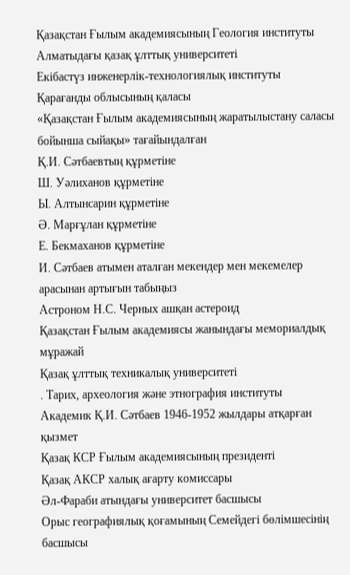Қазақстан Ғылым академиясының Геология институты
Алматыдағы қазақ ұлттық университеті
Екібастүз инженерлік-технологиялық институты
Қарағанды облысының қаласы
«Қазақстан Ғылым академиясының жаратылыстану саласы бойынша сыйақы» тағайындалған
Қ.И. Сәтбаевтың құрметіне
Ш. Уәлиханов құрметіне
Ы. Алтынсарин құрметіне
Ә. Марғұлан құрметіне
Е. Бекмаханов құрметіне
И. Сәтбаев атымен аталған мекендер мен мекемелер арасынан артығын табыңыз
Астроном Н.С. Черных ашқан астероид
Қазақстан Ғылым академиясы жанындағы мемориалдық мұражай
Қазақ ұлттық техникалық университеті
. Тарих, археология және этнография институты
Академик Қ.И. Сәтбаев 1946-1952 жылдары атқарған қызмет
Қазақ КСР Ғылым академиясының президенті
Қазақ АКСР халық ағарту комиссары
Әл-Фараби атындағы университет басшысы
Орыс географиялық қоғамының Семейдегі бөлімшесінің басшысы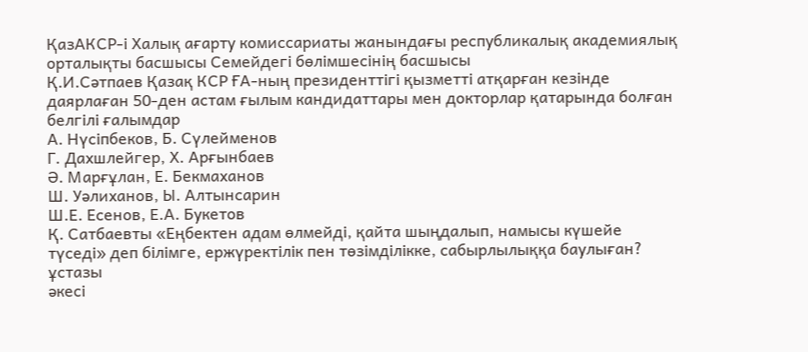ҚазАКСР-і Халық ағарту комиссариаты жанындағы республикалық академиялық орталықты басшысы Семейдегі бөлімшесінің басшысы
Қ.И.Сәтпаев Қазақ КСР ҒА-ның президенттігі қызметті атқарған кезінде даярлаған 50-ден астам ғылым кандидаттары мен докторлар қатарында болған белгілі ғалымдар
А. Нүсіпбеков, Б. Сүлейменов
Г. Дахшлейгер, Х. Арғынбаев
Ә. Марғұлан, Е. Бекмаханов
Ш. Уәлиханов, Ы. Алтынсарин
Ш.Е. Есенов, Е.А. Букетов
Қ. Сатбаевты «Еңбектен адам өлмейді, қайта шыңдалып, намысы күшейе түседі» деп білімге, ержүректілік пен төзімділікке, сабырлылыққа баулыған?
ұстазы
әкесі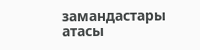замандастары
атасы